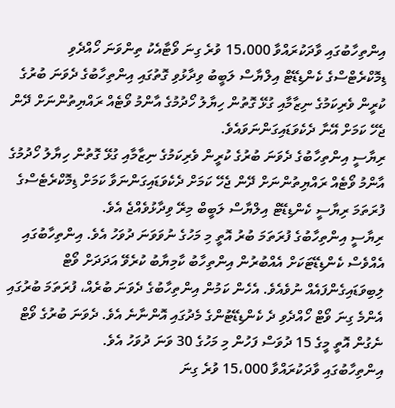އިންތިހާބުގައި ވާދަކުރައްވާ 15،000 ވުރެ ގިނަ ވޯޓާއެކު ތިންވަނަ ހޯއްދެވި ޑިމޮކްރެޓްސްގެ ކެންޑިޑޭޓް އިލްޔާސް ލަބީބު ވިދާޅުވި ގޮތުގައި އިންތިހާބުގެ ދެވަނަ ބުރުގެ ކުރީން ވެރިކަމުގެ ނިޒާމާއި ގުޅޭ ގޮތުން ހިޔާލު ހޯދުމުގެ އާންމު ވޯޓެއް ރައްޔިތުންނަށް ދޭން ޖެހޭ ކަމަށް އޭނާ ދެކެވަޑައިގަންނަވައެވެ.
ރިޔާސީ އިންތިހާބުގެ ދެވަނަ ބުރުގެ ކުރީން ވެރިކަމުގެ ނިޒާމާއި ގުޅޭ ގޮތުން ހިޔާލު ހޯދުމުގެ އާންމު ވޯޓެއް ރައްޔިތުންނަށް ދޭން ޖެހޭ ކަމަށް ދެކެވަޑައިގަންނަވާ ކަމަށް ޑިމޮކްރެޓެސްގެ ފުރަތަމަ ރިޔާސީ ކެންޑިޑޭޓް އިލްޔާސް ލަބީބް މިރޭ ވިދާޅުވެއްޖެ އެވެ.
ރިޔާސީ އިންތިހާބުގެ ފުރަތަމަ ބުރު އޮތީ މި މަހުގެ ނުވަވަނަ ދުވަހު އެވެ. އިންތިހާބުގައި އެއްވެސް ކެންޑިޑޭޓަކަށް އެއްބުރުން އިންތިހާބު ކާމިޔާބު ކުރެވޭ އަދަދަށް ވޯޓް ލިބިވަޑައިގެންފައެއް ނުވެއެވެ. އެހެން ކަމުން އިންތިހާބުގެ ދެވަނަ ބުރެއް، ފުރަތަމަ ބުރުގައި އެންމެ ގިނަ ވޯޓް ހޯއްދެވި ދެ ކެންޑިޑޭޓުންގެ މެދުގައި އޮންނާނެ އެވެ. ދެވަނަ ބުރުގެ ވޯޓް ނެގުން އޮތީ މީގެ 15 ދުވަސް ފަހުން މި މަހުގެ 30 ވަނަ ދުވަހު އެވެ.
އިންތިހާބުގައި ވާދަކުރައްވާ 15،000 ވުރެ ގިނަ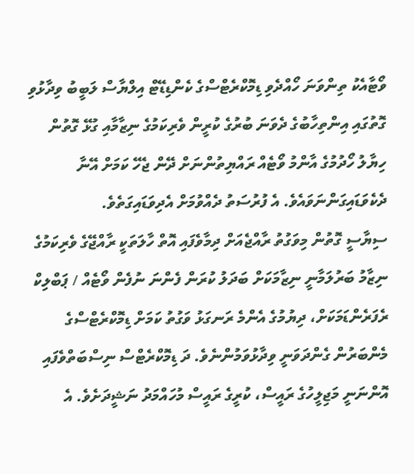ވޯޓާއެކު ތިންވަނަ ހޯއްދެވި ޑިމޮކްރެޓްސްގެ ކެންޑިޑޭޓް އިލްޔާސް ލަބީބު ވިދާޅުވި ގޮތުގައި އިންތިހާބުގެ ދެވަނަ ބުރުގެ ކުރީން ވެރިކަމުގެ ނިޒާމާއި ގުޅޭ ގޮތުން ހިޔާލު ހޯދުމުގެ އާންމު ވޯޓެއް ރައްޔިތުންނަށް ދޭން ޖެހޭ ކަމަށް އޭނާ ދެކެވަޑައިގަންނަވައެވެ. އެ ފުރުސަތު ދެއްވުމަށް އެދިވަޑައިގަތެވެ.
ސިޔާސީ ގޮތުން މިވަގުތު ރާއްޖެއަށް ދިމާވެފައި އޮތް ހާލަތަކީ ރާއްޖޭގެ ވެރިކަމުގެ ނިޒާމު ބަރުލަމާނީ ނިޒާމަކަށް ބަދަލު ކުރަން ފެންނަ ނުފެން ވޯޓެއް / ޕަބްލިކް ރެފަރެންޑަމަކަށް، ދިޔުމުގެ އެންމެ ރަނގަޅު ވަގުތު ކަމަށް ޑިމޮކްރެޓްސްގެ މެންބަރުން ގެންދަވަނީ ވިދާޅުވަމުންނެވެ. ދަ ޑިމޮކްރެޓްސް ނިސްބަތްވެފައި އޮންނަނީ މަޖިލީހުގެ ރައީސް، ކުރީގެ ރައީސް މުހައްމަދު ނަޝީދަށެވެ. އެ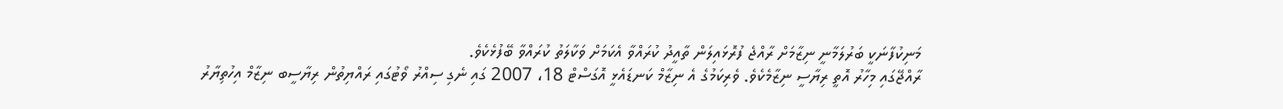މަނިކުފާނަކީ ބަރުލަމާނީ ނިޒާމަށް ރާއްޖެ ފުރޮޅައިލަން ތާއީދު ކުރައްވާ އެކަމަށް ވަކާލަތު ކުރައްވާ ބޭފުޅެކެވެ.
ރާއްޖޭގައި މިހާރު އޮތީ ރިޔާސީ ނިޒާމެކެވެ. ވެރިކަމުގެ އެ ނިޒާމް ކަނޑައެޅީ އޮގަސްޓް 18، 2007 ގައި ނެގި ސިއްރު ވޯޓުގައި ރައްޔިތުން ރިޔާސީބ ނިޒާމް އިހުތިޔާރު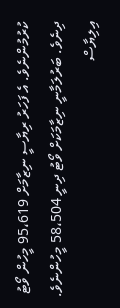ކުރުމުންނެވެ. އެ ފަހަރު ރިޔާސީ ނިޒާމަށް 95،619 މީހުން ވޯޓު ދިނެވެ. ބަރުލަމާނީ ނިޒާމަކަށް ވޯޓު ދިނީ 58،504 މީހުންނެވެ.
އިލިޔާސް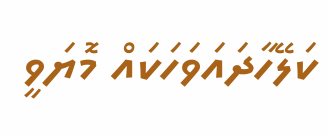ކަލޭހާދައަވަހަކައް މޮޔަވީ